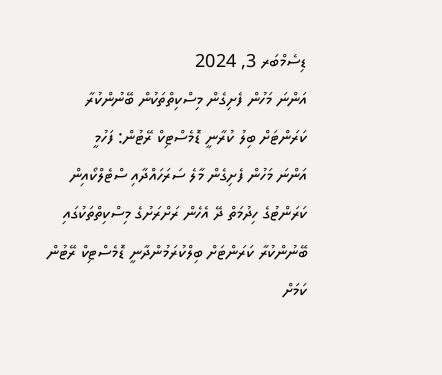ޑިސެމްބަރ 3, 2024
އަންނަ މަހުން ފެށިގެން މިސްކިތްތަކުން ބޭނުންކުރާ ކަރަންޓަށް ބިލު ކުރާނީ ޑޮމެސްޓިކް ރޭޓުން: ފަހުމީ
އަންނަ މަހުން ފެށިގެން މާލެ ސަރަހައްދާއި ސްޓެލްކޯއިން ކަރަންޓުގެ ހިދުމަތް ދޭ އެހެން ރަށްރަށުގެ މިސްކިތްތަކުގައި ބޭނުންކުރާ ކަރަންޓަށް ބިލްކުރަމުންދާނީ ޑޮމެސްޓިކް ރޭޓުން ކަމަށް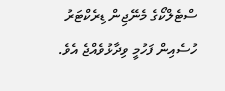ސްޓެލްކޯގެ މެނޭޖިން ޑިރެކްޓަރު ހުސެއިން ފަހުމީ ވިދާޅުވެއްޖެ އެވެ.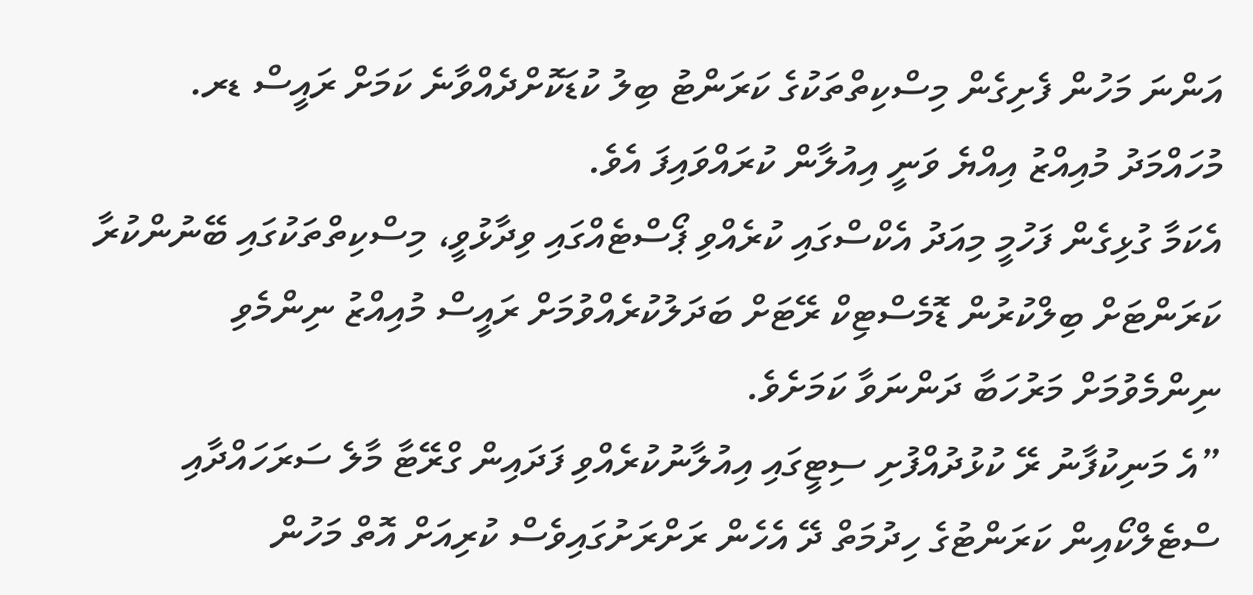އަންނަ މަހުން ފެށިގެން މިސްކިތްތަކުގެ ކަރަންޓު ބިލު ކުޑަކޮށްދެއްވާނެ ކަމަށް ރައީސް ޑރ. މުހައްމަދު މުއިއްޒު އިއްޔެ ވަނީ އިއުލާން ކުރައްވައިފަ އެވެ.
އެކަމާ ގުޅިގެން ފަހުމީ މިއަދު އެކްސްގައި ކުރެއްވި ޕޯސްޓެއްގައި ވިދާޅުވީ، މިސްކިތްތަކުގައި ބޭނުންކުރާ ކަރަންޓަށް ބިލްކުރުން ޑޮމެސްޓިކް ރޭޓަށް ބަދަލުކުރެއްވުމަށް ރައީސް މުއިއްޒު ނިންމެވި ނިންމެވުމަށް މަރުހަބާ ދަންނަވާ ކަމަށެވެ.
”އެ މަނިކުފާނު ރޭ ކުޅުދުއްފުށި ސިޓީގައި އިއުލާނުކުރެއްވި ފަދައިން ގްރޭޓާ މާލެ ސަރަހައްދާއި ސްޓެލްކޯއިން ކަރަންޓުގެ ހިދުމަތް ދޭ އެހެން ރަށްރަށުގައިވެސް ކުރިއަށް އޮތް މަހުން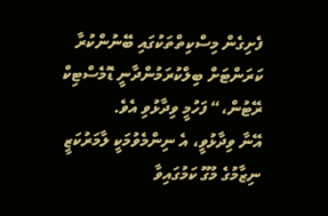ފެށިގެން މިސްކިތްތަކުގައި ބޭނުންކުރާ ކަރަންޓަށް ބިލްކުރަމުންދާނީ ޑޮމެސްޓިކް ރޭޓުން،“ ފަހުމީ ވިދާޅުވި އެވެ.
އޭނާ ވިދާޅުވީ، އެ ނިންމެވުމަކީ ލާމަރުކަޒީ ނިޒާމުގެ މުގޫ ކަމުގައިވާ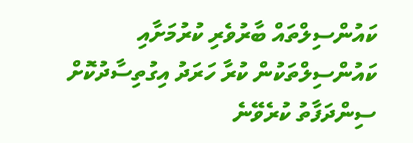ކައުންސިލްތައް ބާރުވެރި ކުރުމަށާއި ކައުންސިލްތަކުން ކުރާ ހަރަދު އިގުތިސާދުކޮށް ސިންދަފާތު ކުރެވޭނެ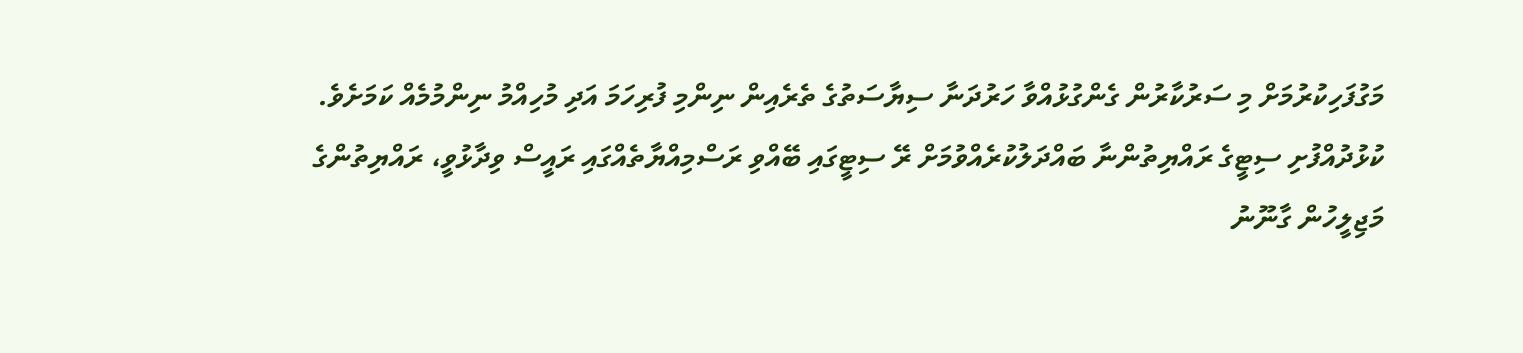މަގުފަހިކުރުމަށް މި ސަރުކާރުން ގެންގުޅުއްވާ ހަރުދަނާ ސިޔާސަތުގެ ތެރެއިން ނިންމި ފުރިހަމަ އަދި މުހިއްމު ނިންމުމެއް ކަމަށެވެ.
ކުޅުދުއްފުށި ސިޓީގެ ރައްޔިތުންނާ ބައްދަލުކުރެއްވުމަށް ރޭ ސިޓީގައި ބޭއްވި ރަސްމިއްޔާތެއްގައި ރައީސް ވިދާޅުވީ، ރައްޔިތުންގެ މަޖިލީހުން ގާނޫނު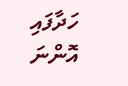ހަދާފައި އޮންނަ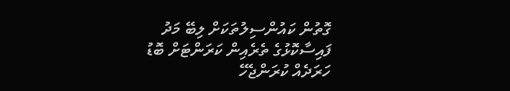ގޮތުން ކައުންސިލުތަކަށް ލިބޭ މަދު ފައިސާކޮޅުގެ ތެރެއިން ކަރަންޓަށް ބޮޑު ހަރަދެއް ކުރަންޖެހޭ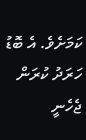ކަމަށެވެ. އެ ބޮޑު ހަރަދު ކުރަން ޖެހެނީ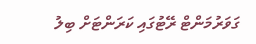ގަވަރުމަންޓް ރޭޓުގައި ކަރަންޓަށް ބިލު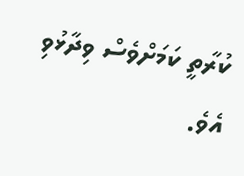ކުރާތީ ކަމަށްވެސް ވިދާޅުވި އެވެ.